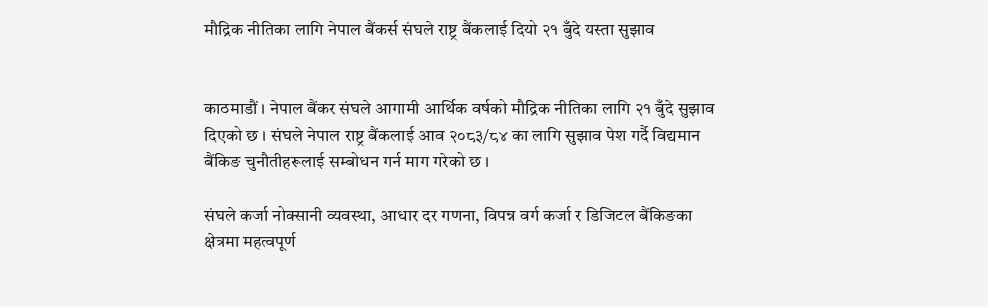मौद्रिक नीतिका लागि नेपाल बैंकर्स संघले राष्ट्र बैंकलाई दियो २१ बुँदे यस्ता सुझाव


काठमाडौं । नेपाल बैंकर संघले आगामी आर्थिक वर्षको मौद्रिक नीतिका लागि २१ बुँदे सुझाव दिएको छ । संघले नेपाल राष्ट्र बैंकलाई आव २०८३/८४ का लागि सुझाव पेश गर्दै विद्यमान बैंकिङ चुनौतीहरूलाई सम्बोधन गर्न माग गरेको छ ।

संघले कर्जा नोक्सानी व्यवस्था, आधार दर गणना, विपन्न वर्ग कर्जा र डिजिटल बैंकिङका क्षेत्रमा महत्वपूर्ण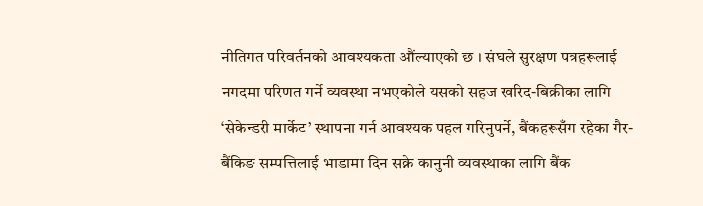नीतिगत परिवर्तनको आवश्यकता औंल्याएको छ । संघले सुरक्षण पत्रहरूलाई नगदमा परिणत गर्ने व्यवस्था नभएकोले यसको सहज खरिद-बिक्रीका लागि ‘सेकेन्डरी मार्केट’ स्थापना गर्न आवश्यक पहल गरिनुपर्ने, बैंकहरूसँग रहेका गैर-बैंकिङ सम्पत्तिलाई भाडामा दिन सक्ने कानुनी व्यवस्थाका लागि बैंक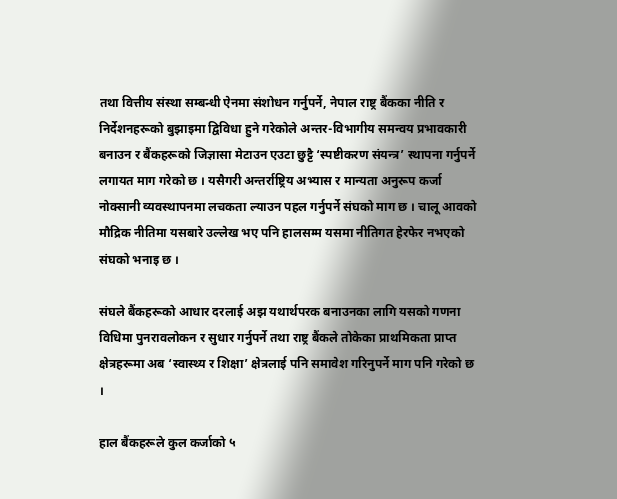तथा वित्तीय संस्था सम्बन्धी ऐनमा संशोधन गर्नुपर्ने, नेपाल राष्ट्र बैंकका नीति र निर्देशनहरूको बुझाइमा द्विविधा हुने गरेकोले अन्तर-विभागीय समन्वय प्रभावकारी बनाउन र बैंकहरूको जिज्ञासा मेटाउन एउटा छुट्टै ‘स्पष्टीकरण संयन्त्र’ स्थापना गर्नुपर्ने लगायत माग गरेको छ । यसैगरी अन्तर्राष्ट्रिय अभ्यास र मान्यता अनुरूप कर्जा नोक्सानी व्यवस्थापनमा लचकता ल्याउन पहल गर्नुपर्ने संघको माग छ । चालू आवको मौद्रिक नीतिमा यसबारे उल्लेख भए पनि हालसम्म यसमा नीतिगत हेरफेर नभएको संघको भनाइ छ ।

संघले बैंकहरूको आधार दरलाई अझ यथार्थपरक बनाउनका लागि यसको गणना विधिमा पुनरावलोकन र सुधार गर्नुपर्ने तथा राष्ट्र बैंकले तोकेका प्राथमिकता प्राप्त क्षेत्रहरूमा अब ‘स्वास्थ्य र शिक्षा’ क्षेत्रलाई पनि समावेश गरिनुपर्ने माग पनि गरेको छ ।

हाल बैंकहरूले कुल कर्जाको ५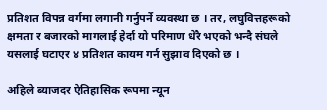प्रतिशत विपन्न वर्गमा लगानी गर्नुपर्ने व्यवस्था छ । तर, लघुवित्तहरूको क्षमता र बजारको मागलाई हेर्दा यो परिमाण धेरै भएको भन्दै संघले यसलाई घटाएर ४ प्रतिशत कायम गर्न सुझाव दिएको छ ।

अहिले ब्याजदर ऐतिहासिक रूपमा न्यून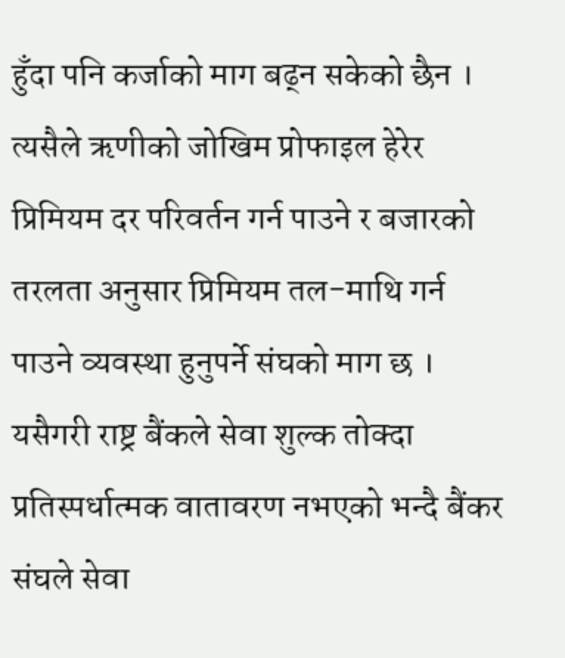हुँदा पनि कर्जाको माग बढ्न सकेको छैन । त्यसैले ऋणीको जोखिम प्रोफाइल हेरेर प्रिमियम दर परिवर्तन गर्न पाउने र बजारको तरलता अनुसार प्रिमियम तल-माथि गर्न पाउने व्यवस्था हुनुपर्ने संघको माग छ । यसैगरी राष्ट्र बैंकले सेवा शुल्क तोक्दा प्रतिस्पर्धात्मक वातावरण नभएको भन्दै बैंकर संघले सेवा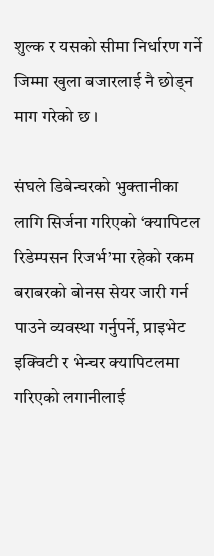शुल्क र यसको सीमा निर्धारण गर्ने जिम्मा खुला बजारलाई नै छोड्न माग गरेको छ ।

संघले डिबेन्चरको भुक्तानीका लागि सिर्जना गरिएको ‘क्यापिटल रिडेम्पसन रिजर्भ’मा रहेको रकम बराबरको बोनस सेयर जारी गर्न पाउने व्यवस्था गर्नुपर्ने, प्राइभेट इक्विटी र भेन्चर क्यापिटलमा गरिएको लगानीलाई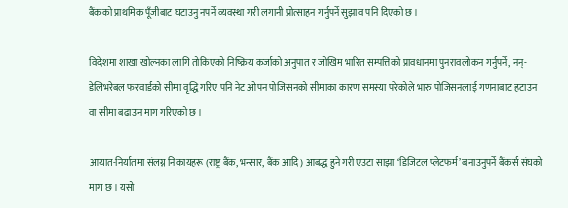बैंकको प्राथमिक पूँजीबाट घटाउनु नपर्ने व्यवस्था गरी लगानी प्रोत्साहन गर्नुपर्ने सुझाव पनि दिएको छ ।

विदेशमा शाखा खोल्नका लागि तोकिएको निष्क्रिय कर्जाको अनुपात र जोखिम भारित सम्पत्तिको प्रावधानमा पुनरावलोकन गर्नुपर्ने, नन्-डेलिभरेबल फरवार्डको सीमा वृद्धि गरिए पनि नेट ओपन पोजिसनको सीमाका कारण समस्या परेकोले भारु पोजिसनलाई गणनाबाट हटाउन वा सीमा बढाउन माग गरिएको छ ।

आयात-निर्यातमा संलग्न निकायहरू (राष्ट्र बैंक, भन्सार, बैंक आदि) आबद्ध हुने गरी एउटा साझा ‘डिजिटल प्लेटफर्म’ बनाउनुपर्ने बैंकर्स संघको माग छ । यसो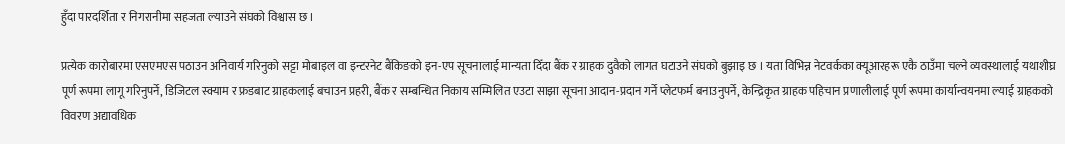हुँदा पारदर्शिता र निगरानीमा सहजता ल्याउने संघको विश्वास छ ।

प्रत्येक कारोबारमा एसएमएस पठाउन अनिवार्य गरिनुको सट्टा मोबाइल वा इन्टरनेट बैंकिङको इन-एप सूचनालाई मान्यता दिँदा बैंक र ग्राहक दुवैको लागत घटाउने संघको बुझाइ छ । यता विभिन्न नेटवर्कका क्यूआरहरू एकै ठाउँमा चल्ने व्यवस्थालाई यथाशीघ्र पूर्ण रूपमा लागू गरिनुपर्ने, डिजिटल स्क्याम र फ्रडबाट ग्राहकलाई बचाउन प्रहरी, बैंक र सम्बन्धित निकाय सम्मिलित एउटा साझा सूचना आदान-प्रदान गर्ने प्लेटफर्म बनाउनुपर्ने, केन्द्रिकृत ग्राहक पहिचान प्रणालीलाई पूर्ण रूपमा कार्यान्वयनमा ल्याई ग्राहकको विवरण अद्यावधिक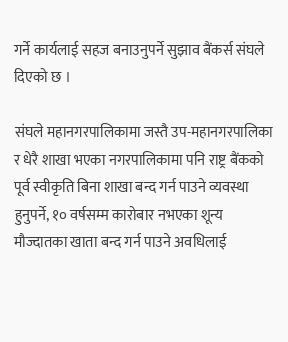गर्ने कार्यलाई सहज बनाउनुपर्ने सुझाव बैंकर्स संघले दिएको छ ।

संघले महानगरपालिकामा जस्तै उप-महानगरपालिका र धेरै शाखा भएका नगरपालिकामा पनि राष्ट्र बैंकको पूर्व स्वीकृति बिना शाखा बन्द गर्न पाउने व्यवस्था हुनुपर्ने, १० वर्षसम्म कारोबार नभएका शून्य मौज्दातका खाता बन्द गर्न पाउने अवधिलाई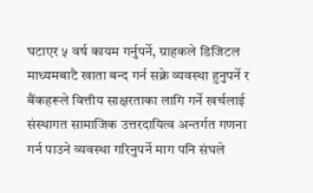घटाएर ५ वर्ष कायम गर्नुपर्ने, ग्राहकले डिजिटल माध्यमबाटै खाता बन्द गर्न सक्ने व्यवस्था हुनुपर्ने र बैंकहरूले वित्तीय साक्षरताका लागि गर्ने खर्चलाई संस्थागत सामाजिक उत्तरदायित्व अन्तर्गत गणना गर्न पाउने व्यवस्था गरिनुपर्ने माग पनि संघले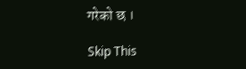गरेको छ ।

Skip This